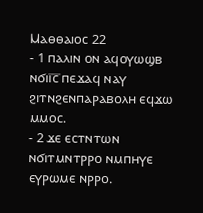Ⲙⲁⲑⲑⲁⲓⲟⲥ 22
- 1 ⲡⲁⲗⲓⲛ ⲟⲛ ⲁϥⲟⲩⲱϣⲃ ⲛϭⲓⲓ̅ⲥ̅ ⲡⲉϫⲁϥ ⲛⲁⲩ ϩⲓⲧⲛϩⲉⲛⲡⲁⲣⲁⲃⲟⲗⲏ ⲉϥϫⲱ ⲙⲙⲟⲥ.
- 2 ϫⲉ ⲉⲥⲧⲛⲧⲱⲛ ⲛϭⲓⲧⲙⲛⲧⲣⲣⲟ ⲛⲙⲡⲏⲩⲉ ⲉⲩⲣⲱⲙⲉ ⲛⲣⲣⲟ.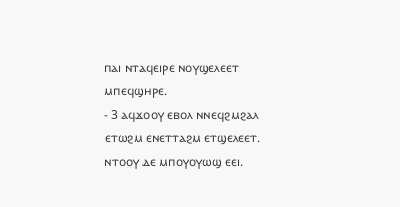ⲡⲁⲓ ⲛⲧⲁϥⲉⲓⲣⲉ ⲛⲟⲩϣⲉⲗⲉⲉⲧ ⲙⲡⲉϥϣⲏⲣⲉ.
- 3 ⲁϥϫⲟⲟⲩ ⲉⲃⲟⲗ ⲛⲛⲉϥϩⲙϩⲁⲗ ⲉⲧⲱϩⲙ ⲉⲛⲉⲧⲧⲁϩⲙ ⲉⲧϣⲉⲗⲉⲉⲧ. ⲛⲧⲟⲟⲩ ⲇⲉ ⲙⲡⲟⲩⲟⲩⲱϣ ⲉⲉⲓ.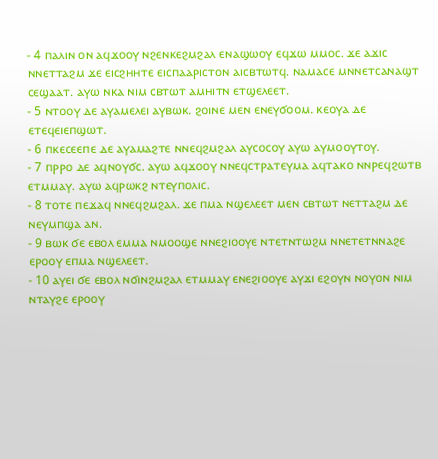- 4 ⲡⲁⲗⲓⲛ ⲟⲛ ⲁϥϫⲟⲟⲩ ⲛϩⲉⲛⲕⲉϩⲙϩⲁⲗ ⲉⲛⲁϣⲱⲟⲩ ⲉϥϫⲱ ⲙⲙⲟⲥ. ϫⲉ ⲁϫⲓⲥ ⲛⲛⲉⲧⲧⲁϩⲙ ϫⲉ ⲉⲓⲥϩⲏⲏⲧⲉ ⲉⲓⲥⲡⲁⲁⲣⲓⲥⲧⲟⲛ ⲁⲓⲥⲃⲧⲱⲧϥ. ⲛⲁⲙⲁⲥⲉ ⲙⲛⲛⲉⲧⲥⲁⲛⲁϣⲧ ⲥⲉϣⲁⲁⲧ. ⲁⲩⲱ ⲛⲕⲁ ⲛⲓⲙ ⲥⲃⲧⲱⲧ ⲁⲙⲏⲓⲧⲛ ⲉⲧϣⲉⲗⲉⲉⲧ.
- 5 ⲛⲧⲟⲟⲩ ⲇⲉ ⲁⲩⲁⲙⲉⲗⲉⲓ ⲁⲩⲃⲱⲕ. ϩⲟⲓⲛⲉ ⲙⲉⲛ ⲉⲛⲉⲩϭⲟⲟⲙ. ⲕⲉⲟⲩⲁ ⲇⲉ ⲉⲧⲉϥⲉⲓⲉⲡϣⲱⲧ.
- 6 ⲡⲕⲉⲥⲉⲉⲡⲉ ⲇⲉ ⲁⲩⲁⲙⲁϩⲧⲉ ⲛⲛⲉϥϩⲙϩⲁⲗ ⲁⲩⲥⲟⲥⲟⲩ ⲁⲩⲱ ⲁⲩⲙⲟⲟⲩⲧⲟⲩ.
- 7 ⲡⲣⲣⲟ ⲇⲉ ⲁϥⲛⲟⲩϭⲥ. ⲁⲩⲱ ⲁϥϫⲟⲟⲩ ⲛⲛⲉϥⲥⲧⲣⲁⲧⲉⲩⲙⲁ ⲁϥⲧⲁⲕⲟ ⲛⲛⲣⲉϥϩⲱⲧⲃ ⲉⲧⲙⲙⲁⲩ. ⲁⲩⲱ ⲁϥⲣⲱⲕϩ ⲛⲧⲉⲩⲡⲟⲗⲓⲥ.
- 8 ⲧⲟⲧⲉ ⲡⲉϫⲁϥ ⲛⲛⲉϥϩⲙϩⲁⲗ. ϫⲉ ⲡⲙⲁ ⲛϣⲉⲗⲉⲉⲧ ⲙⲉⲛ ⲥⲃⲧⲱⲧ ⲛⲉⲧⲧⲁϩⲙ ⲇⲉ ⲛⲉⲩⲙⲡϣⲁ ⲁⲛ.
- 9 ⲃⲱⲕ ϭⲉ ⲉⲃⲟⲗ ⲉⲙⲙⲁ ⲛⲙⲟⲟϣⲉ ⲛⲛⲉϩⲓⲟⲟⲩⲉ ⲛⲧⲉⲧⲛⲧⲱϩⲙ ⲛⲛⲉⲧⲉⲧⲛⲛⲁϩⲉ ⲉⲣⲟⲟⲩ ⲉⲡⲙⲁ ⲛϣⲉⲗⲉⲉⲧ.
- 10 ⲁⲩⲉⲓ ϭⲉ ⲉⲃⲟⲗ ⲛϭⲓⲛϩⲙϩⲁⲗ ⲉⲧⲙⲙⲁⲩ ⲉⲛⲉϩⲓⲟⲟⲩⲉ ⲁⲩϫⲓ ⲉϩⲟⲩⲛ ⲛⲟⲩⲟⲛ ⲛⲓⲙ ⲛⲧⲁⲩϩⲉ ⲉⲣⲟⲟⲩ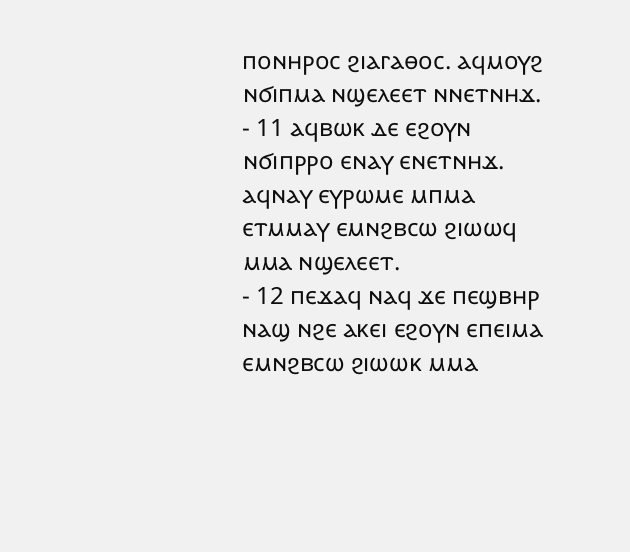ⲡⲟⲛⲏⲣⲟⲥ ϩⲓⲁⲅⲁⲑⲟⲥ. ⲁϥⲙⲟⲩϩ ⲛϭⲓⲡⲙⲁ ⲛϣⲉⲗⲉⲉⲧ ⲛⲛⲉⲧⲛⲏϫ.
- 11 ⲁϥⲃⲱⲕ ⲇⲉ ⲉϩⲟⲩⲛ ⲛϭⲓⲡⲣⲣⲟ ⲉⲛⲁⲩ ⲉⲛⲉⲧⲛⲏϫ. ⲁϥⲛⲁⲩ ⲉⲩⲣⲱⲙⲉ ⲙⲡⲙⲁ ⲉⲧⲙⲙⲁⲩ ⲉⲙⲛϩⲃⲥⲱ ϩⲓⲱⲱϥ ⲙⲙⲁ ⲛϣⲉⲗⲉⲉⲧ.
- 12 ⲡⲉϫⲁϥ ⲛⲁϥ ϫⲉ ⲡⲉϣⲃⲏⲣ ⲛⲁϣ ⲛϩⲉ ⲁⲕⲉⲓ ⲉϩⲟⲩⲛ ⲉⲡⲉⲓⲙⲁ ⲉⲙⲛϩⲃⲥⲱ ϩⲓⲱⲱⲕ ⲙⲙⲁ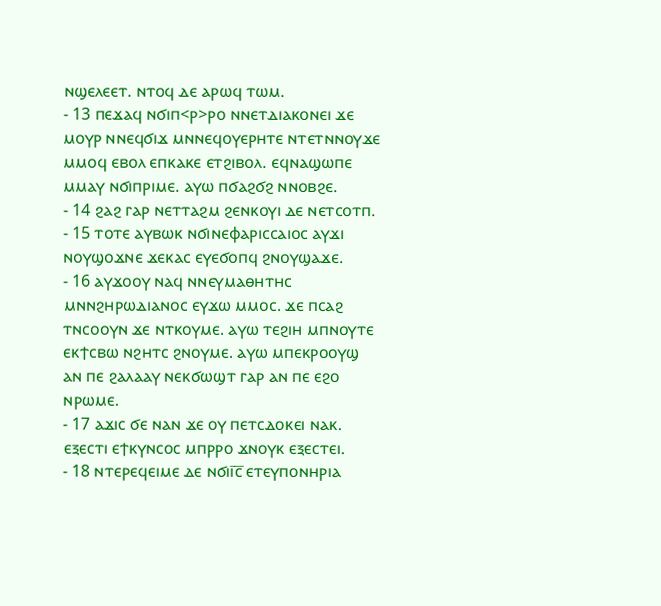ⲛϣⲉⲗⲉⲉⲧ. ⲛⲧⲟϥ ⲇⲉ ⲁⲣⲱϥ ⲧⲱⲙ.
- 13 ⲡⲉϫⲁϥ ⲛϭⲓⲡ<ⲣ>ⲣⲟ ⲛⲛⲉⲧⲇⲓⲁⲕⲟⲛⲉⲓ ϫⲉ ⲙⲟⲩⲣ ⲛⲛⲉϥϭⲓϫ ⲙⲛⲛⲉϥⲟⲩⲉⲣⲏⲧⲉ ⲛⲧⲉⲧⲛⲛⲟⲩϫⲉ ⲙⲙⲟϥ ⲉⲃⲟⲗ ⲉⲡⲕⲁⲕⲉ ⲉⲧϩⲓⲃⲟⲗ. ⲉϥⲛⲁϣⲱⲡⲉ ⲙⲙⲁⲩ ⲛϭⲓⲡⲣⲓⲙⲉ. ⲁⲩⲱ ⲡϭⲁϩϭϩ ⲛⲛⲟⲃϩⲉ.
- 14 ϩⲁϩ ⲅⲁⲣ ⲛⲉⲧⲧⲁϩⲙ ϩⲉⲛⲕⲟⲩⲓ ⲇⲉ ⲛⲉⲧⲥⲟⲧⲡ.
- 15 ⲧⲟⲧⲉ ⲁⲩⲃⲱⲕ ⲛϭⲓⲛⲉⲫⲁⲣⲓⲥⲥⲁⲓⲟⲥ ⲁⲩϫⲓ ⲛⲟⲩϣⲟϫⲛⲉ ϫⲉⲕⲁⲥ ⲉⲩⲉϭⲟⲡϥ ϩⲛⲟⲩϣⲁϫⲉ.
- 16 ⲁⲩϫⲟⲟⲩ ⲛⲁϥ ⲛⲛⲉⲩⲙⲁⲑⲏⲧⲏⲥ ⲙⲛⲛϩⲏⲣⲱⲇⲓⲁⲛⲟⲥ ⲉⲩϫⲱ ⲙⲙⲟⲥ. ϫⲉ ⲡⲥⲁϩ ⲧⲛⲥⲟⲟⲩⲛ ϫⲉ ⲛⲧⲕⲟⲩⲙⲉ. ⲁⲩⲱ ⲧⲉϩⲓⲏ ⲙⲡⲛⲟⲩⲧⲉ ⲉⲕϯⲥⲃⲱ ⲛϩⲏⲧⲥ ϩⲛⲟⲩⲙⲉ. ⲁⲩⲱ ⲙⲡⲉⲕⲣⲟⲟⲩϣ ⲁⲛ ⲡⲉ ϩⲁⲗⲁⲁⲩ ⲛⲉⲕϭⲱϣⲧ ⲅⲁⲣ ⲁⲛ ⲡⲉ ⲉϩⲟ ⲛⲣⲱⲙⲉ.
- 17 ⲁϫⲓⲥ ϭⲉ ⲛⲁⲛ ϫⲉ ⲟⲩ ⲡⲉⲧⲥⲇⲟⲕⲉⲓ ⲛⲁⲕ. ⲉⲝⲉⲥⲧⲓ ⲉϯⲕⲩⲛⲥⲟⲥ ⲙⲡⲣⲣⲟ ϫⲛⲟⲩⲕ ⲉⲝⲉⲥⲧⲉⲓ.
- 18 ⲛⲧⲉⲣⲉϥⲉⲓⲙⲉ ⲇⲉ ⲛϭⲓⲓ̅ⲥ̅ ⲉⲧⲉⲩⲡⲟⲛⲏⲣⲓⲁ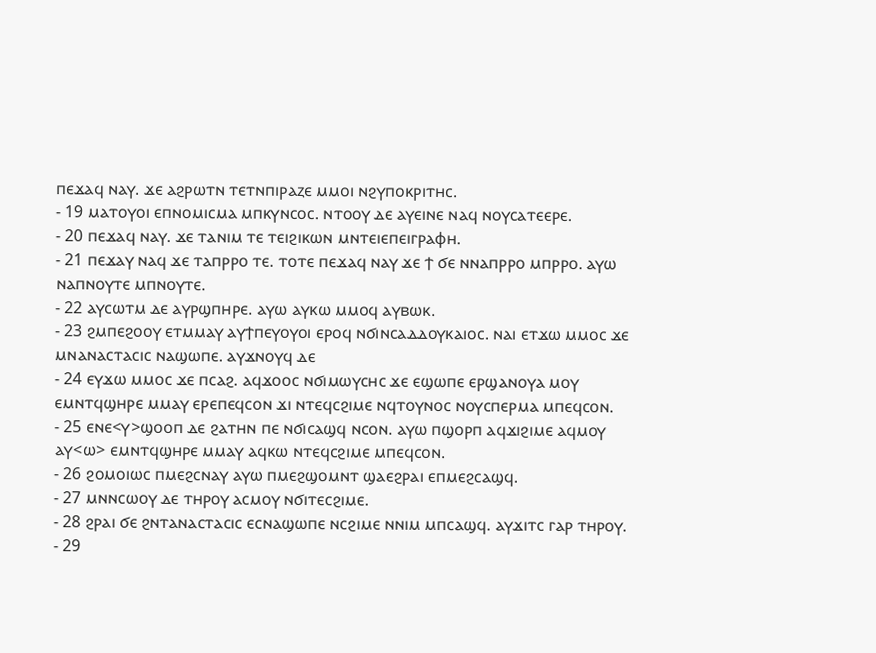ⲡⲉϫⲁϥ ⲛⲁⲩ. ϫⲉ ⲁϩⲣⲱⲧⲛ ⲧⲉⲧⲛⲡⲓⲣⲁⲍⲉ ⲙⲙⲟⲓ ⲛϩⲩⲡⲟⲕⲣⲓⲧⲏⲥ.
- 19 ⲙⲁⲧⲟⲩⲟⲓ ⲉⲡⲛⲟⲙⲓⲥⲙⲁ ⲙⲡⲕⲩⲛⲥⲟⲥ. ⲛⲧⲟⲟⲩ ⲇⲉ ⲁⲩⲉⲓⲛⲉ ⲛⲁϥ ⲛⲟⲩⲥⲁⲧⲉⲉⲣⲉ.
- 20 ⲡⲉϫⲁϥ ⲛⲁⲩ. ϫⲉ ⲧⲁⲛⲓⲙ ⲧⲉ ⲧⲉⲓϩⲓⲕⲱⲛ ⲙⲛⲧⲉⲓⲉⲡⲉⲓⲅⲣⲁⲫⲏ.
- 21 ⲡⲉϫⲁⲩ ⲛⲁϥ ϫⲉ ⲧⲁⲡⲣⲣⲟ ⲧⲉ. ⲧⲟⲧⲉ ⲡⲉϫⲁϥ ⲛⲁⲩ ϫⲉ ϯ ϭⲉ ⲛⲛⲁⲡⲣⲣⲟ ⲙⲡⲣⲣⲟ. ⲁⲩⲱ ⲛⲁⲡⲛⲟⲩⲧⲉ ⲙⲡⲛⲟⲩⲧⲉ.
- 22 ⲁⲩⲥⲱⲧⲙ ⲇⲉ ⲁⲩⲣϣⲡⲏⲣⲉ. ⲁⲩⲱ ⲁⲩⲕⲱ ⲙⲙⲟϥ ⲁⲩⲃⲱⲕ.
- 23 ϩⲙⲡⲉϩⲟⲟⲩ ⲉⲧⲙⲙⲁⲩ ⲁⲩϯⲡⲉⲩⲟⲩⲟⲓ ⲉⲣⲟϥ ⲛϭⲓⲛⲥⲁⲇⲇⲟⲩⲕⲁⲓⲟⲥ. ⲛⲁⲓ ⲉⲧϫⲱ ⲙⲙⲟⲥ ϫⲉ ⲙⲛⲁⲛⲁⲥⲧⲁⲥⲓⲥ ⲛⲁϣⲱⲡⲉ. ⲁⲩϫⲛⲟⲩϥ ⲇⲉ
- 24 ⲉⲩϫⲱ ⲙⲙⲟⲥ ϫⲉ ⲡⲥⲁϩ. ⲁϥϫⲟⲟⲥ ⲛϭⲓⲙⲱⲩⲥⲏⲥ ϫⲉ ⲉϣⲱⲡⲉ ⲉⲣϣⲁⲛⲟⲩⲁ ⲙⲟⲩ ⲉⲙⲛⲧϥϣⲏⲣⲉ ⲙⲙⲁⲩ ⲉⲣⲉⲡⲉϥⲥⲟⲛ ϫⲓ ⲛⲧⲉϥⲥϩⲓⲙⲉ ⲛϥⲧⲟⲩⲛⲟⲥ ⲛⲟⲩⲥⲡⲉⲣⲙⲁ ⲙⲡⲉϥⲥⲟⲛ.
- 25 ⲉⲛⲉ<ⲩ>ϣⲟⲟⲡ ⲇⲉ ϩⲁⲧⲏⲛ ⲡⲉ ⲛϭⲓⲥⲁϣϥ ⲛⲥⲟⲛ. ⲁⲩⲱ ⲡϣⲟⲣⲡ ⲁϥϫⲓϩⲓⲙⲉ ⲁϥⲙⲟⲩ ⲁⲩ<ⲱ> ⲉⲙⲛⲧϥϣⲏⲣⲉ ⲙⲙⲁⲩ ⲁϥⲕⲱ ⲛⲧⲉϥⲥϩⲓⲙⲉ ⲙⲡⲉϥⲥⲟⲛ.
- 26 ϩⲟⲙⲟⲓⲱⲥ ⲡⲙⲉϩⲥⲛⲁⲩ ⲁⲩⲱ ⲡⲙⲉϩϣⲟⲙⲛⲧ ϣⲁⲉϩⲣⲁⲓ ⲉⲡⲙⲉϩⲥⲁϣϥ.
- 27 ⲙⲛⲛⲥⲱⲟⲩ ⲇⲉ ⲧⲏⲣⲟⲩ ⲁⲥⲙⲟⲩ ⲛϭⲓⲧⲉⲥϩⲓⲙⲉ.
- 28 ϩⲣⲁⲓ ϭⲉ ϩⲛⲧⲁⲛⲁⲥⲧⲁⲥⲓⲥ ⲉⲥⲛⲁϣⲱⲡⲉ ⲛⲥϩⲓⲙⲉ ⲛⲛⲓⲙ ⲙⲡⲥⲁϣϥ. ⲁⲩϫⲓⲧⲥ ⲅⲁⲣ ⲧⲏⲣⲟⲩ.
- 29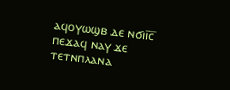ⲁϥⲟⲩⲱϣⲃ ⲇⲉ ⲛϭⲓⲓ̅ⲥ̅ ⲡⲉϫⲁϥ ⲛⲁⲩ ϫⲉ ⲧⲉⲧⲛⲡⲗⲁⲛⲁ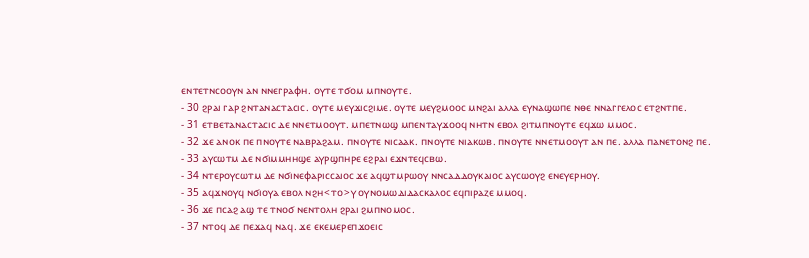ⲉⲛⲧⲉⲧⲛⲥⲟⲟⲩⲛ ⲁⲛ ⲛⲛⲉⲅⲣⲁⲫⲏ. ⲟⲩⲧⲉ ⲧϭⲟⲙ ⲙⲡⲛⲟⲩⲧⲉ.
- 30 ϩⲣⲁⲓ ⲅⲁⲣ ϩⲛⲧⲁⲛⲁⲥⲧⲁⲥⲓⲥ. ⲟⲩⲧⲉ ⲙⲉⲩϫⲓⲥϩⲓⲙⲉ. ⲟⲩⲧⲉ ⲙⲉⲩϩⲙⲟⲟⲥ ⲙⲛϩⲁⲓ ⲁⲗⲗⲁ ⲉⲩⲛⲁϣⲱⲡⲉ ⲛⲑⲉ ⲛⲛⲁⲅⲅⲉⲗⲟⲥ ⲉⲧϩⲛⲧⲡⲉ.
- 31 ⲉⲧⲃⲉⲧⲁⲛⲁⲥⲧⲁⲥⲓⲥ ⲇⲉ ⲛⲛⲉⲧⲙⲟⲟⲩⲧ. ⲙⲡⲉⲧⲛⲱϣ ⲙⲡⲉⲛⲧⲁⲩϫⲟⲟϥ ⲛⲏⲧⲛ ⲉⲃⲟⲗ ϩⲓⲧⲙⲡⲛⲟⲩⲧⲉ ⲉϥϫⲱ ⲙⲙⲟⲥ.
- 32 ϫⲉ ⲁⲛⲟⲕ ⲡⲉ ⲡⲛⲟⲩⲧⲉ ⲛⲁⲃⲣⲁϩⲁⲙ. ⲡⲛⲟⲩⲧⲉ ⲛⲓⲥⲁⲁⲕ. ⲡⲛⲟⲩⲧⲉ ⲛⲓⲁⲕⲱⲃ. ⲡⲛⲟⲩⲧⲉ ⲛⲛⲉⲧⲙⲟⲟⲩⲧ ⲁⲛ ⲡⲉ. ⲁⲗⲗⲁ ⲡⲁⲛⲉⲧⲟⲛϩ ⲡⲉ.
- 33 ⲁⲩⲥⲱⲧⲙ ⲇⲉ ⲛϭⲓⲙⲙⲏⲏϣⲉ ⲁⲩⲣϣⲡⲏⲣⲉ ⲉϩⲣⲁⲓ ⲉϫⲛⲧⲉϥⲥⲃⲱ.
- 34 ⲛⲧⲉⲣⲟⲩⲥⲱⲧⲙ ⲇⲉ ⲛϭⲓⲛⲉⲫⲁⲣⲓⲥⲥⲁⲓⲟⲥ ϫⲉ ⲁϥϣⲧⲙⲣⲱⲟⲩ ⲛⲛⲥⲁⲇⲇⲟⲩⲕⲁⲓⲟⲥ ⲁⲩⲥⲱⲟⲩϩ ⲉⲛⲉⲩⲉⲣⲏⲟⲩ.
- 35 ⲁϥϫⲛⲟⲩϥ ⲛϭⲓⲟⲩⲁ ⲉⲃⲟⲗ ⲛϩⲏ<ⲧⲟ>ⲩ ⲟⲩⲛⲟⲙⲱⲇⲓⲇⲁⲥⲕⲁⲗⲟⲥ ⲉϥⲡⲓⲣⲁⲍⲉ ⲙⲙⲟϥ.
- 36 ϫⲉ ⲡⲥⲁϩ ⲁϣ ⲧⲉ ⲧⲛⲟϭ ⲛⲉⲛⲧⲟⲗⲏ ϩⲣⲁⲓ ϩⲙⲡⲛⲟⲙⲟⲥ.
- 37 ⲛⲧⲟϥ ⲇⲉ ⲡⲉϫⲁϥ ⲛⲁϥ. ϫⲉ ⲉⲕⲉⲙⲉⲣⲉⲡϫⲟⲉⲓⲥ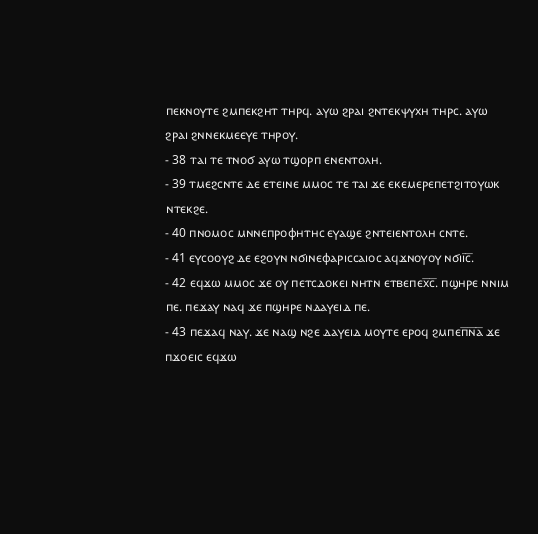ⲡⲉⲕⲛⲟⲩⲧⲉ ϩⲙⲡⲉⲕϩⲏⲧ ⲧⲏⲣϥ. ⲁⲩⲱ ϩⲣⲁⲓ ϩⲛⲧⲉⲕⲯⲩⲭⲏ ⲧⲏⲣⲥ. ⲁⲩⲱ ϩⲣⲁⲓ ϩⲛⲛⲉⲕⲙⲉⲉⲩⲉ ⲧⲏⲣⲟⲩ.
- 38 ⲧⲁⲓ ⲧⲉ ⲧⲛⲟϭ ⲁⲩⲱ ⲧϣⲟⲣⲡ ⲉⲛⲉⲛⲧⲟⲗⲏ.
- 39 ⲧⲙⲉϩⲥⲛⲧⲉ ⲇⲉ ⲉⲧⲉⲓⲛⲉ ⲙⲙⲟⲥ ⲧⲉ ⲧⲁⲓ ϫⲉ ⲉⲕⲉⲙⲉⲣⲉⲡⲉⲧϩⲓⲧⲟⲩⲱⲕ ⲛⲧⲉⲕϩⲉ.
- 40 ⲡⲛⲟⲙⲟⲥ ⲙⲛⲛⲉⲡⲣⲟⲫⲏⲧⲏⲥ ⲉⲩⲁϣⲉ ϩⲛⲧⲉⲓⲉⲛⲧⲟⲗⲏ ⲥⲛⲧⲉ.
- 41 ⲉⲩⲥⲟⲟⲩϩ ⲇⲉ ⲉϩⲟⲩⲛ ⲛϭⲓⲛⲉⲫⲁⲣⲓⲥⲥⲁⲓⲟⲥ ⲁϥϫⲛⲟⲩⲟⲩ ⲛϭⲓⲓ̅ⲥ̅.
- 42 ⲉϥϫⲱ ⲙⲙⲟⲥ ϫⲉ ⲟⲩ ⲡⲉⲧⲥⲇⲟⲕⲉⲓ ⲛⲏⲧⲛ ⲉⲧⲃⲉⲡⲉⲭ̅ⲥ̅. ⲡϣⲏⲣⲉ ⲛⲛⲓⲙ ⲡⲉ. ⲡⲉϫⲁⲩ ⲛⲁϥ ϫⲉ ⲡϣⲏⲣⲉ ⲛⲇⲁⲩⲉⲓⲇ ⲡⲉ.
- 43 ⲡⲉϫⲁϥ ⲛⲁⲩ. ϫⲉ ⲛⲁϣ ⲛϩⲉ ⲇⲁⲩⲉⲓⲇ ⲙⲟⲩⲧⲉ ⲉⲣⲟϥ ϩⲙⲡⲉⲡ̅ⲛ̅ⲁ̅ ϫⲉ ⲡϫⲟⲉⲓⲥ ⲉϥϫⲱ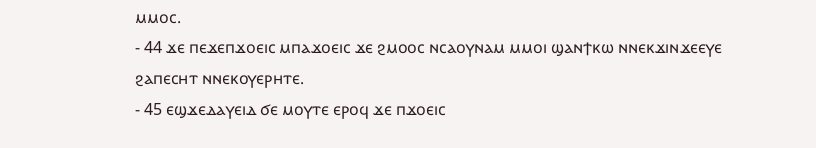ⲙⲙⲟⲥ.
- 44 ϫⲉ ⲡⲉϫⲉⲡϫⲟⲉⲓⲥ ⲙⲡⲁϫⲟⲉⲓⲥ ϫⲉ ϩⲙⲟⲟⲥ ⲛⲥⲁⲟⲩⲛⲁⲙ ⲙⲙⲟⲓ ϣⲁⲛϯⲕⲱ ⲛⲛⲉⲕϫⲓⲛϫⲉⲉⲩⲉ ϩⲁⲡⲉⲥⲏⲧ ⲛⲛⲉⲕⲟⲩⲉⲣⲏⲧⲉ.
- 45 ⲉϣϫⲉⲇⲁⲩⲉⲓⲇ ϭⲉ ⲙⲟⲩⲧⲉ ⲉⲣⲟϥ ϫⲉ ⲡϫⲟⲉⲓⲥ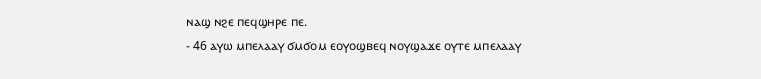ⲛⲁϣ ⲛϩⲉ ⲡⲉϥϣⲏⲣⲉ ⲡⲉ.
- 46 ⲁⲩⲱ ⲙⲡⲉⲗⲁⲁⲩ ϭⲙϭⲟⲙ ⲉⲟⲩⲟϣⲃⲉϥ ⲛⲟⲩϣⲁϫⲉ ⲟⲩⲧⲉ ⲙⲡⲉⲗⲁⲁⲩ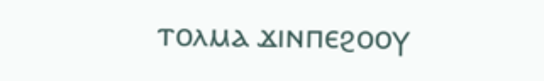ⲧⲟⲗⲙⲁ ϫⲓⲛⲡⲉϩⲟⲟⲩ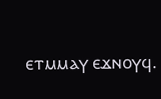ⲉⲧⲙⲙⲁⲩ ⲉϫⲛⲟⲩϥ.